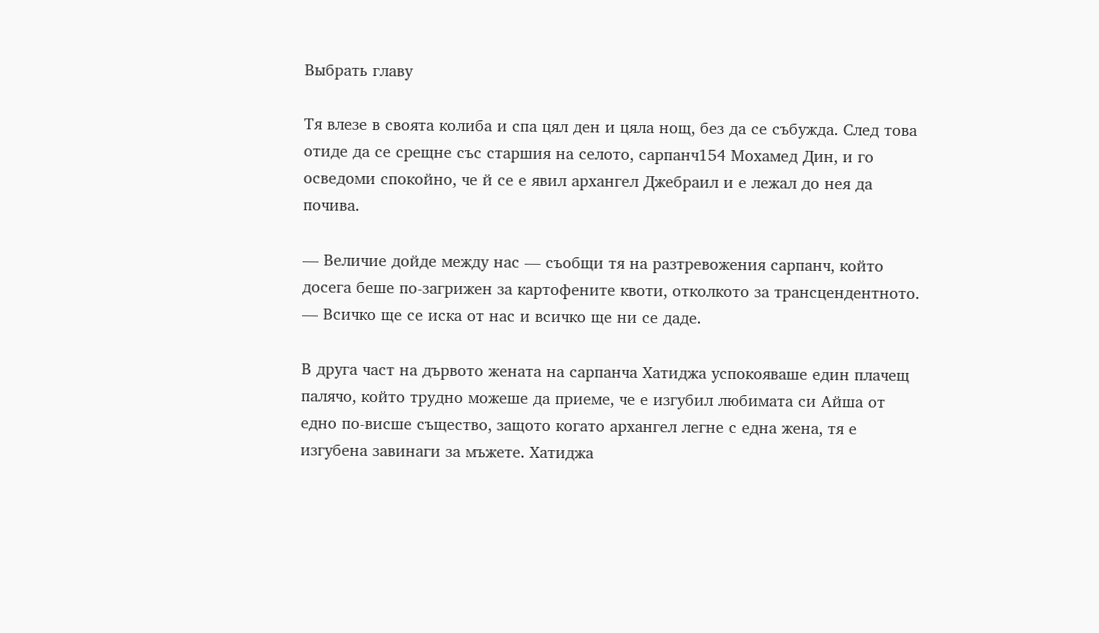Выбрать главу

Тя влезе в своята колиба и спа цял ден и цяла нощ, без да се събужда. След това отиде да се срещне със старшия на селото, сарпанч154 Мохамед Дин, и го осведоми спокойно, че й се е явил архангел Джебраил и е лежал до нея да почива.

— Величие дойде между нас — съобщи тя на разтревожения сарпанч, който досега беше по-загрижен за картофените квоти, отколкото за трансцендентното. — Всичко ще се иска от нас и всичко ще ни се даде.

В друга част на дървото жената на сарпанча Хатиджа успокояваше един плачещ палячо, който трудно можеше да приеме, че е изгубил любимата си Айша от едно по-висше същество, защото когато архангел легне с една жена, тя е изгубена завинаги за мъжете. Хатиджа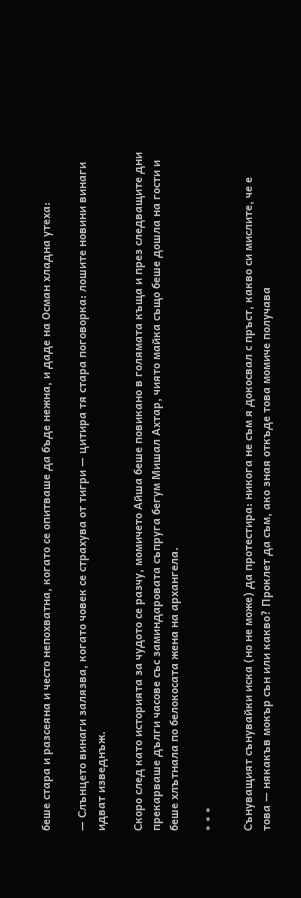беше стара и разсеяна и често непохватна, когато се опитваше да бъде нежна, и даде на Осман хладна утеха:

— Слънцето винаги залязва, когато човек се страхува от тигри — цитира тя стара поговорка: лошите новини винаги идват изведнъж.

Скоро след като историята за чудото се разчу, момичето Айша беше повикано в голямата къща и през следващите дни прекарваше дълги часове със заминдаровата съпруга бегум Мишал Ахтар, чиято майка също беше дошла на гости и беше хлътнала по белокосата жена на архангела.

* * *

Сънуващият сънувайки иска (но не може) да протестира: никога не съм я докосвал с пръст, какво си мислите, че е това — някакъв мокър сън или какво? Проклет да съм, ако зная откъде това момиче получава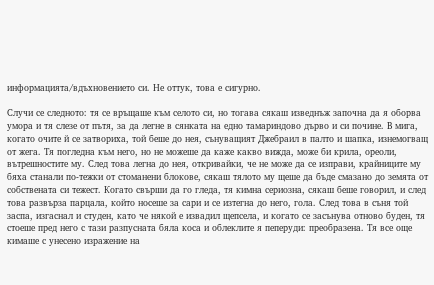информацията/вдъхновението си. Не оттук, това е сигурно.

Случи се следното: тя се връщаше към селото си, но тогава сякаш изведнъж започна да я оборва умора и тя слезе от пътя, за да легне в сянката на едно тамариндово дърво и си почине. В мига, когато очите й се затвориха, той беше до нея, сънуващият Джебраил в палто и шапка, изнемогващ от жега. Тя погледна към него, но не можеше да каже какво вижда, може би крила, ореоли, вътрешностите му. След това легна до нея, откривайки, че не може да се изправи, крайниците му бяха станали по-тежки от стоманени блокове, сякаш тялото му щеше да бъде смазано до земята от собствената си тежест. Когато свърши да го гледа, тя кимна сериозна, сякаш беше говорил, и след това развърза парцала, който носеше за сари и се изтегна до него, гола. След това в съня той заспа, изгаснал и студен, като че някой е извадил щепсела, и когато се засънува отново буден, тя стоеше пред него с тази разпусната бяла коса и облеклите я пеперуди: преобразена. Тя все още кимаше с унесено изражение на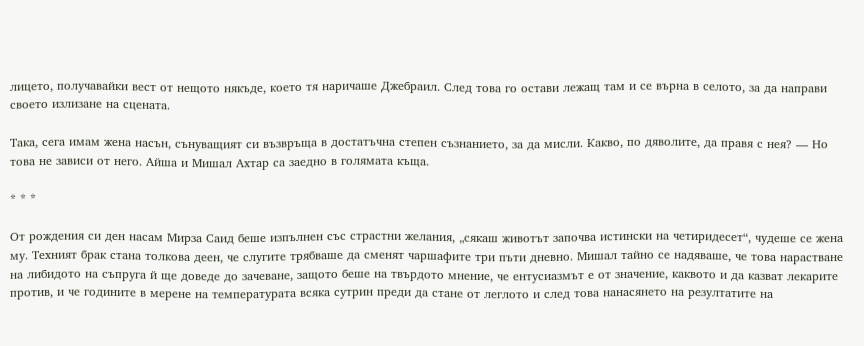лицето, получавайки вест от нещото някъде, което тя наричаше Джебраил. След това го остави лежащ там и се върна в селото, за да направи своето излизане на сцената.

Така, сега имам жена насън, сънуващият си възвръща в достатъчна степен съзнанието, за да мисли. Какво, по дяволите, да правя с нея? — Но това не зависи от него. Айша и Мишал Ахтар са заедно в голямата къща.

* * *

От рождения си ден насам Мирза Саид беше изпълнен със страстни желания, „сякаш животът започва истински на четиридесет“, чудеше се жена му. Техният брак стана толкова деен, че слугите трябваше да сменят чаршафите три пъти дневно. Мишал тайно се надяваше, че това нарастване на либидото на съпруга й ще доведе до зачеване, защото беше на твърдото мнение, че ентусиазмът е от значение, каквото и да казват лекарите против, и че годините в мерене на температурата всяка сутрин преди да стане от леглото и след това нанасянето на резултатите на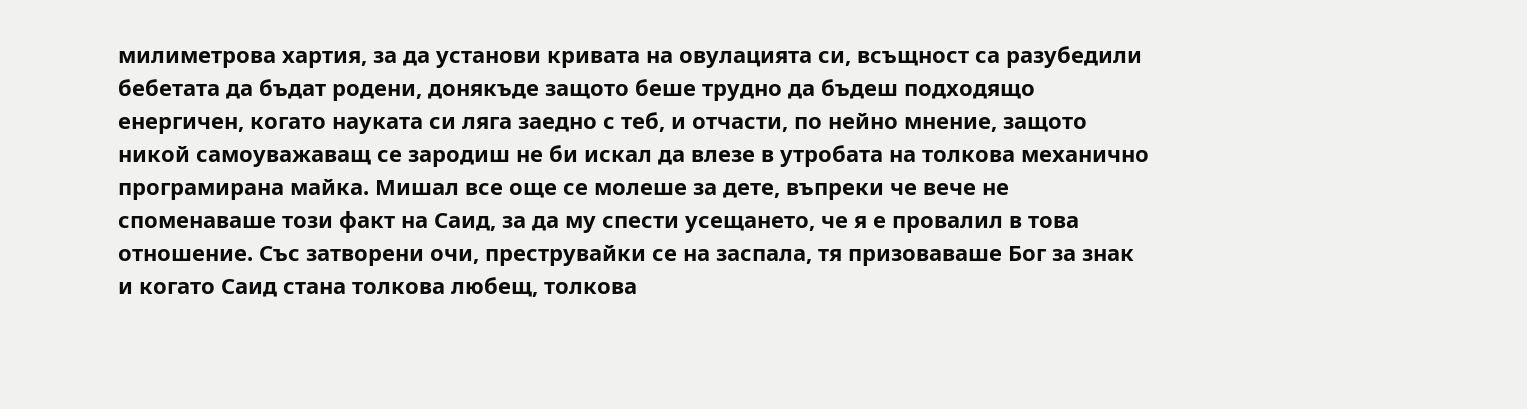милиметрова хартия, за да установи кривата на овулацията си, всъщност са разубедили бебетата да бъдат родени, донякъде защото беше трудно да бъдеш подходящо енергичен, когато науката си ляга заедно с теб, и отчасти, по нейно мнение, защото никой самоуважаващ се зародиш не би искал да влезе в утробата на толкова механично програмирана майка. Мишал все още се молеше за дете, въпреки че вече не споменаваше този факт на Саид, за да му спести усещането, че я е провалил в това отношение. Със затворени очи, преструвайки се на заспала, тя призоваваше Бог за знак и когато Саид стана толкова любещ, толкова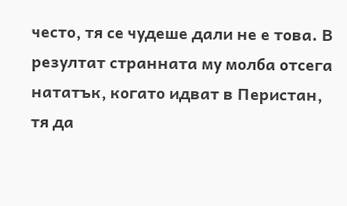често, тя се чудеше дали не е това. В резултат странната му молба отсега нататък, когато идват в Перистан, тя да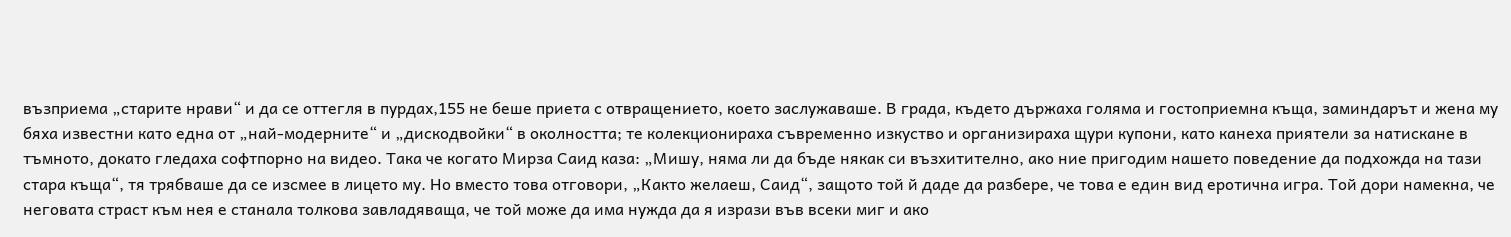възприема „старите нрави“ и да се оттегля в пурдах,155 не беше приета с отвращението, което заслужаваше. В града, където държаха голяма и гостоприемна къща, заминдарът и жена му бяха известни като една от „най-модерните“ и „дискодвойки“ в околността; те колекционираха съвременно изкуство и организираха щури купони, като канеха приятели за натискане в тъмното, докато гледаха софтпорно на видео. Така че когато Мирза Саид каза: „Мишу, няма ли да бъде някак си възхитително, ако ние пригодим нашето поведение да подхожда на тази стара къща“, тя трябваше да се изсмее в лицето му. Но вместо това отговори, „Както желаеш, Саид“, защото той й даде да разбере, че това е един вид еротична игра. Той дори намекна, че неговата страст към нея е станала толкова завладяваща, че той може да има нужда да я изрази във всеки миг и ако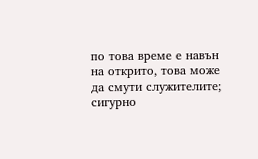по това време е навън на открито, това може да смути служителите; сигурно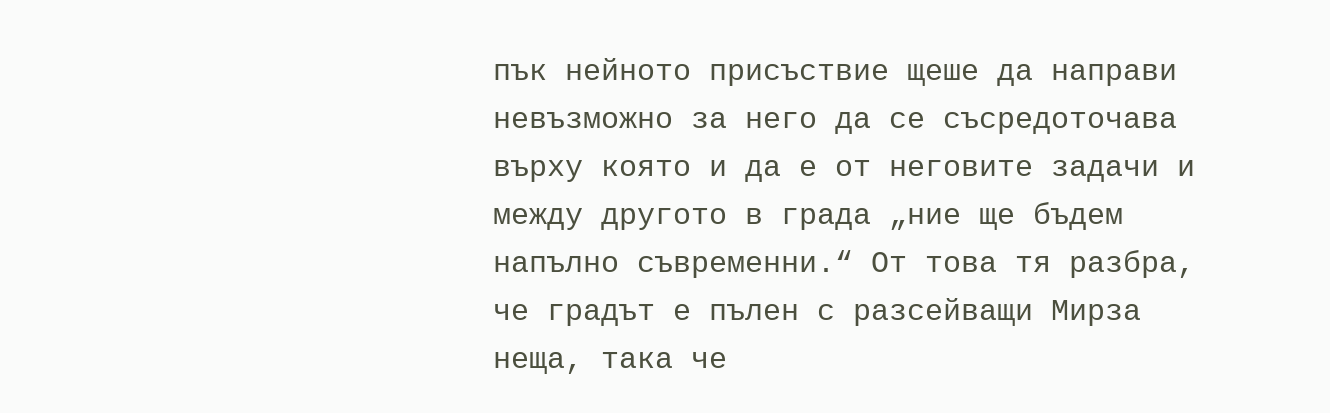пък нейното присъствие щеше да направи невъзможно за него да се съсредоточава върху която и да е от неговите задачи и между другото в града „ние ще бъдем напълно съвременни.“ От това тя разбра, че градът е пълен с разсейващи Мирза неща, така че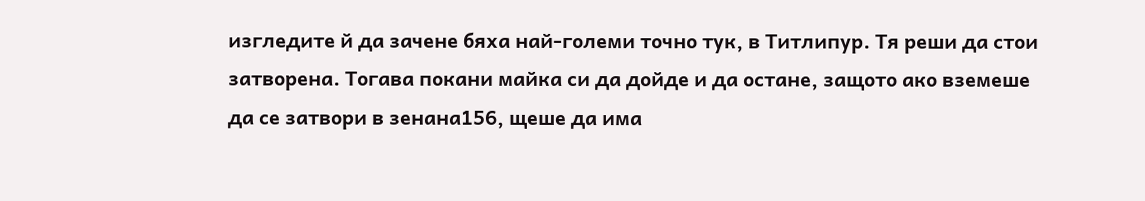изгледите й да зачене бяха най-големи точно тук, в Титлипур. Тя реши да стои затворена. Тогава покани майка си да дойде и да остане, защото ако вземеше да се затвори в зенана156, щеше да има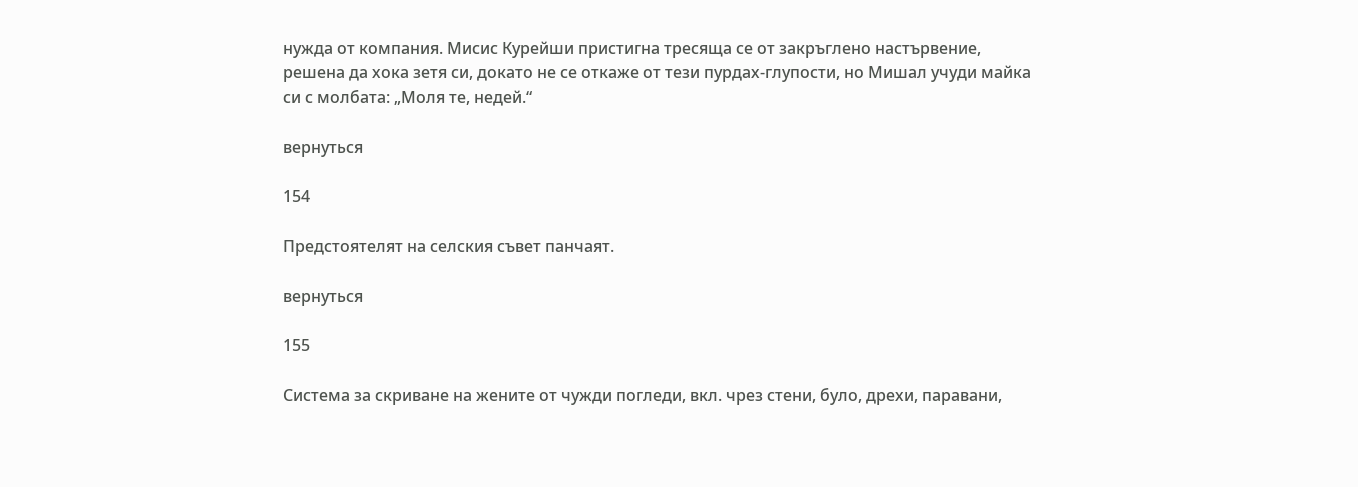нужда от компания. Мисис Курейши пристигна тресяща се от закръглено настървение, решена да хока зетя си, докато не се откаже от тези пурдах-глупости, но Мишал учуди майка си с молбата: „Моля те, недей.“

вернуться

154

Предстоятелят на селския съвет панчаят.

вернуться

155

Система за скриване на жените от чужди погледи, вкл. чрез стени, було, дрехи, паравани,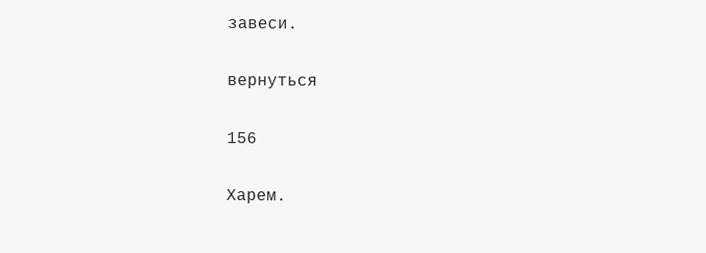завеси.

вернуться

156

Харем.